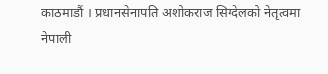काठमाडौं । प्रधानसेनापति अशोकराज सिग्देलको नेतृत्वमा नेपाली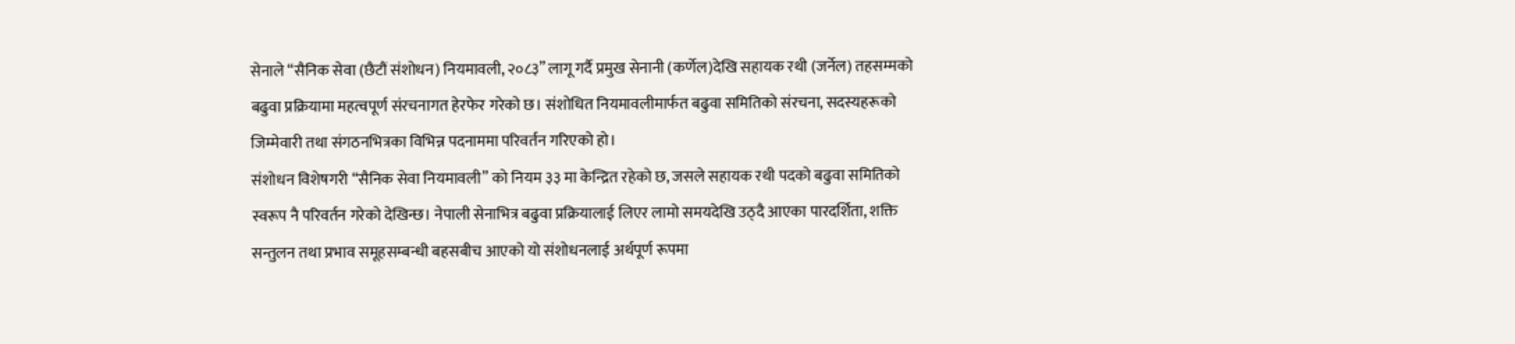सेनाले “सैनिक सेवा (छैटौं संशोधन) नियमावली, २०८३” लागू गर्दै प्रमुख सेनानी (कर्णेल)देखि सहायक रथी (जर्नेल) तहसम्मको बढुवा प्रक्रियामा महत्वपूर्ण संरचनागत हेरफेर गरेको छ। संशोधित नियमावलीमार्फत बढुवा समितिको संरचना, सदस्यहरूको जिम्मेवारी तथा संगठनभित्रका विभिन्न पदनाममा परिवर्तन गरिएको हो।
संशोधन विशेषगरी “सैनिक सेवा नियमावली” को नियम ३३ मा केन्द्रित रहेको छ, जसले सहायक रथी पदको बढुवा समितिको स्वरूप नै परिवर्तन गरेको देखिन्छ। नेपाली सेनाभित्र बढुवा प्रक्रियालाई लिएर लामो समयदेखि उठ्दै आएका पारदर्शिता, शक्ति सन्तुलन तथा प्रभाव समूहसम्बन्धी बहसबीच आएको यो संशोधनलाई अर्थपूर्ण रूपमा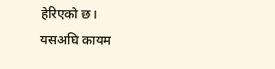हेरिएको छ।
यसअघि कायम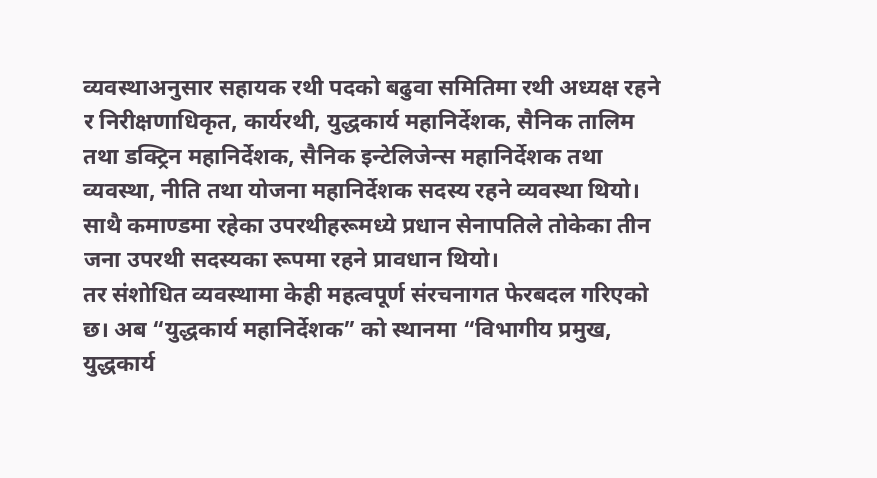व्यवस्थाअनुसार सहायक रथी पदको बढुवा समितिमा रथी अध्यक्ष रहने र निरीक्षणाधिकृत, कार्यरथी, युद्धकार्य महानिर्देशक, सैनिक तालिम तथा डक्ट्रिन महानिर्देशक, सैनिक इन्टेलिजेन्स महानिर्देशक तथा व्यवस्था, नीति तथा योजना महानिर्देशक सदस्य रहने व्यवस्था थियो। साथै कमाण्डमा रहेका उपरथीहरूमध्ये प्रधान सेनापतिले तोकेका तीन जना उपरथी सदस्यका रूपमा रहने प्रावधान थियो।
तर संशोधित व्यवस्थामा केही महत्वपूर्ण संरचनागत फेरबदल गरिएको छ। अब “युद्धकार्य महानिर्देशक” को स्थानमा “विभागीय प्रमुख, युद्धकार्य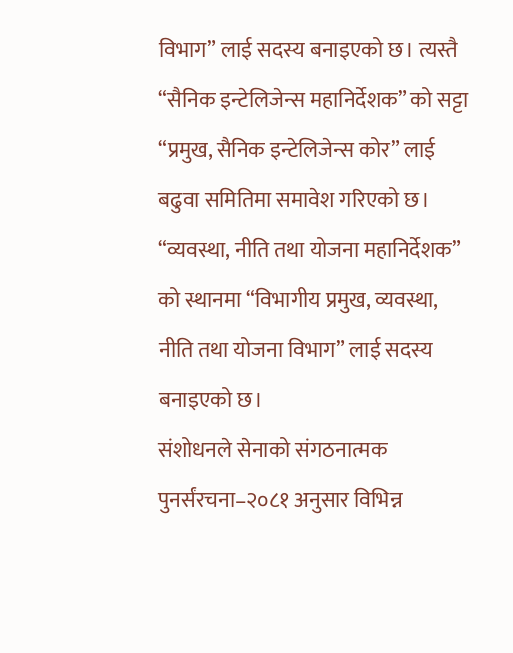विभाग” लाई सदस्य बनाइएको छ। त्यस्तै “सैनिक इन्टेलिजेन्स महानिर्देशक” को सट्टा “प्रमुख, सैनिक इन्टेलिजेन्स कोर” लाई बढुवा समितिमा समावेश गरिएको छ। “व्यवस्था, नीति तथा योजना महानिर्देशक” को स्थानमा “विभागीय प्रमुख, व्यवस्था, नीति तथा योजना विभाग” लाई सदस्य बनाइएको छ।
संशोधनले सेनाको संगठनात्मक पुनर्संरचना–२०८१ अनुसार विभिन्न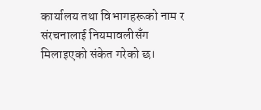कार्यालय तथा विभागहरूको नाम र संरचनालाई नियमावलीसँग मिलाइएको संकेत गरेको छ।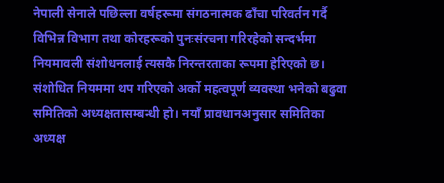नेपाली सेनाले पछिल्ला वर्षहरूमा संगठनात्मक ढाँचा परिवर्तन गर्दै विभिन्न विभाग तथा कोरहरूको पुनःसंरचना गरिरहेको सन्दर्भमा नियमावली संशोधनलाई त्यसकै निरन्तरताका रूपमा हेरिएको छ।
संशोधित नियममा थप गरिएको अर्को महत्वपूर्ण व्यवस्था भनेको बढुवा समितिको अध्यक्षतासम्बन्धी हो। नयाँ प्रावधानअनुसार समितिका अध्यक्ष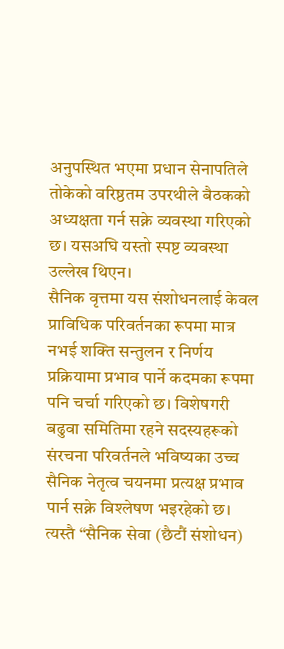अनुपस्थित भएमा प्रधान सेनापतिले तोकेको वरिष्ठतम उपरथीले बैठकको अध्यक्षता गर्न सक्ने व्यवस्था गरिएको छ। यसअघि यस्तो स्पष्ट व्यवस्था उल्लेख थिएन।
सैनिक वृत्तमा यस संशोधनलाई केवल प्राविधिक परिवर्तनका रूपमा मात्र नभई शक्ति सन्तुलन र निर्णय प्रक्रियामा प्रभाव पार्ने कदमका रूपमा पनि चर्चा गरिएको छ। विशेषगरी बढुवा समितिमा रहने सदस्यहरूको संरचना परिवर्तनले भविष्यका उच्च सैनिक नेतृत्व चयनमा प्रत्यक्ष प्रभाव पार्न सक्ने विश्लेषण भइरहेको छ।
त्यस्तै “सैनिक सेवा (छैटौं संशोधन)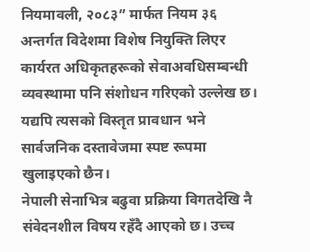नियमावली, २०८३” मार्फत नियम ३६ अन्तर्गत विदेशमा विशेष नियुक्ति लिएर कार्यरत अधिकृतहरूको सेवाअवधिसम्बन्धी व्यवस्थामा पनि संशोधन गरिएको उल्लेख छ। यद्यपि त्यसको विस्तृत प्रावधान भने सार्वजनिक दस्तावेजमा स्पष्ट रूपमा खुलाइएको छैन।
नेपाली सेनाभित्र बढुवा प्रक्रिया विगतदेखि नै संवेदनशील विषय रहँदै आएको छ। उच्च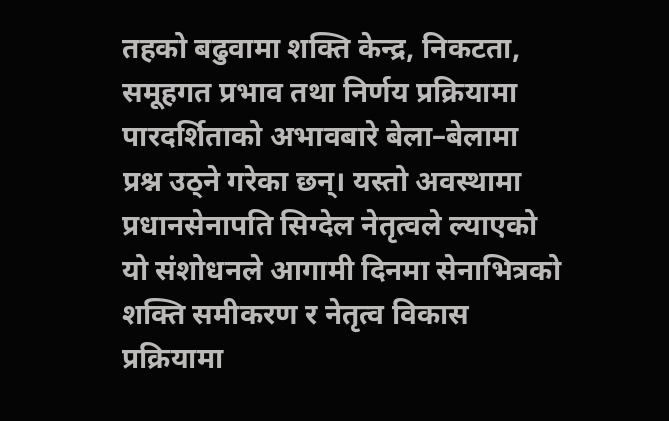तहको बढुवामा शक्ति केन्द्र, निकटता, समूहगत प्रभाव तथा निर्णय प्रक्रियामा पारदर्शिताको अभावबारे बेला–बेलामा प्रश्न उठ्ने गरेका छन्। यस्तो अवस्थामा प्रधानसेनापति सिग्देल नेतृत्वले ल्याएको यो संशोधनले आगामी दिनमा सेनाभित्रको शक्ति समीकरण र नेतृत्व विकास प्रक्रियामा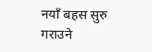नयाँ बहस सुरु गराउने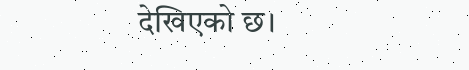देखिएको छ।